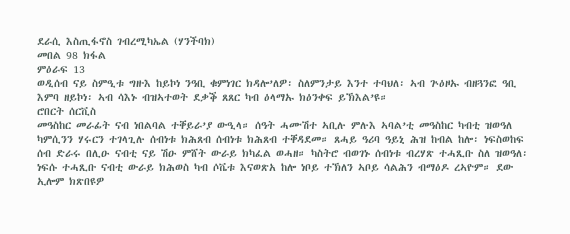ደራሲ እስጢፋኖስ ገብረሚካኤል (ሃንችባክ)
መበል 98 ክፋል
ምዕራፍ 13
ወዲሰብ ናይ ስምዒቱ ግዙእ ከይኮነ ንዓቢ ቁምነገር ክዳሎ’ለዎ፡ ስለምንታይ እንተ ተባህለ፡ ኣብ ጕዕዞኡ ብዘጓንፎ ዓቢ እምባ ዘይኮነ፡ ኣብ ሳእኑ ብዝኣተወት ደቃቕ ጸጸር ካብ ዕላማኡ ክዕንቀፍ ይኽእል’ዩ።
ሮበርት ሰርቪስ
መዓስከር መራፊት ናብ ነበልባል ተቐይራ’ያ ውዒላ። ሰዓት ሓሙሽተ ኣቢሉ ምሉእ ኣባል’ቲ መዓስከር ካብቲ ዝወዓለ ካምሲንን ሃሩርን ተገላጊሉ ሰብነቱ ክሕጸብ ሰብነቱ ክሕጸብ ተቐዳደመ። ጸሓይ ዓሪባ ዓይኒ ሕዝ ከብል ከሎ፡ ነፍስወከፍ ሰብ ድራሩ በሊዑ ናብቲ ናይ ሽዑ ምሸት ውራይ ክካፈል ወሓዘ። ካስትሮ ብወገኑ ሰብነቱ ብረሃጽ ተሓጺቡ ስለ ዝወዓለ፡ ነፍሱ ተሓጺቡ ናብቲ ውራይ ክሕወስ ካብ ሶቬቱ እናወጽአ ከሎ ነቦይ ተኽለን ኣቦይ ሳልሕን ብማዕዶ ረኣዮም። ደው ኢሎም ክጽበዩዎ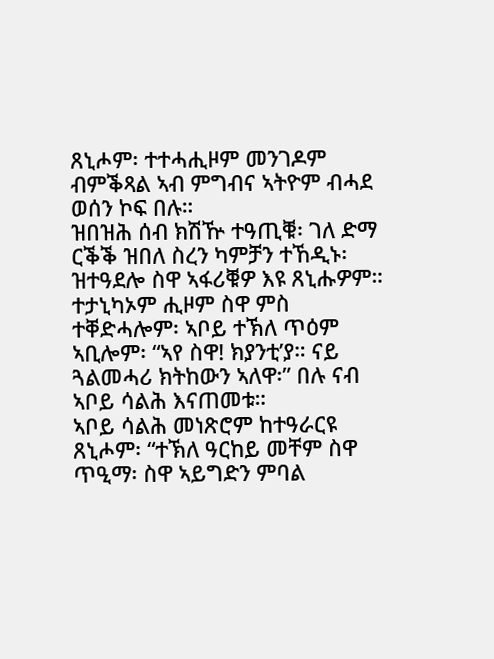ጸኒሖም፡ ተተሓሒዞም መንገዶም ብምቕጻል ኣብ ምግብና ኣትዮም ብሓደ ወሰን ኮፍ በሉ።
ዝበዝሕ ሰብ ክሽዅ ተዓጢቑ፡ ገለ ድማ ርቕቕ ዝበለ ስረን ካምቻን ተኸዲኑ፡ ዝተዓደሎ ስዋ ኣፋሪቑዎ እዩ ጸኒሑዎም። ተታኒካኦም ሒዞም ስዋ ምስ ተቐድሓሎም፡ ኣቦይ ተኽለ ጥዕም ኣቢሎም፡ “ኣየ ስዋ! ክያንቲ’ያ። ናይ ጓልመሓሪ ክትከውን ኣለዋ፡” በሉ ናብ ኣቦይ ሳልሕ እናጠመቱ።
ኣቦይ ሳልሕ መነጽሮም ከተዓራርዩ ጸኒሖም፡ “ተኽለ ዓርከይ መቸም ስዋ ጥዒማ፡ ስዋ ኣይግድን ምባል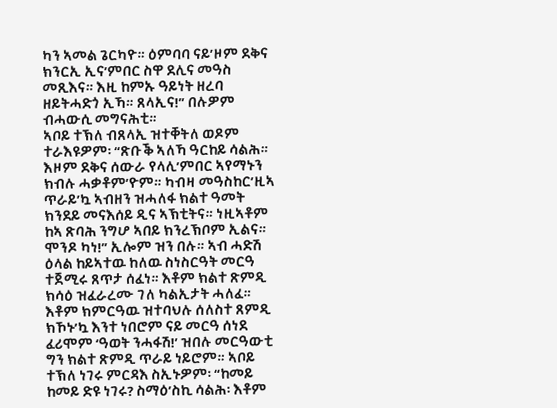ካን ኣመል ጌርካዮ። ዕምባባ ናይ’ዞም ደቅና ክንርኢ ኢና’ምበር ስዋ ደሊና መዓስ መጺእና። እዚ ከምኡ ዓይነት ዘረባ ዘይትሓድጎ ኢኻ። ጸላኢና!” በሉዎም ብሓውሲ መግናሕቲ።
ኣቦይ ተኽለ ብጸላኢ ዝተቐትለ ወዶም ተራእዩዎም፡ “ጽቡቕ ኣለኻ ዓርከይ ሳልሕ። እዞም ደቅና ሰውራ የላሊ’ምበር ኣየማኑን ክብሉ ሓቃቶም’ዮም። ካብዛ መዓስከር’ዚኣ ጥራይ’ኳ ኣብዘን ዝሓለፋ ክልተ ዓመት ክንደይ መናእሰይ ዲና ኣኽቲትና። ነዚኣቶም ከኣ ጽባሕ ንግሆ ኣበይ ክንረኽቦም ኢልና። ሞንዶ ካነ!” ኢሎም ዝን በሉ። ኣብ ሓድሽ ዕላል ከይኣተዉ ከለዉ ስነስርዓት መርዓ ተጀሚሩ ጸጥታ ሰፈነ። እቶም ክልተ ጽምዲ ክሳዕ ዝፈራረሙ ገለ ካልኢታት ሓለፈ።
እቶም ክምርዓዉ ዝተባህሉ ሰለስተ ጸምዲ ክኾኑ’ኳ እንተ ነበሮም ናይ መርዓ ሰነደ ፈሪሞም ‘ዓወት ንሓፋሽ!’ ዝበሉ መርዓውቲ ግን ክልተ ጽምዲ ጥራይ ነይሮም። ኣቦይ ተኽለ ነገሩ ምርዳእ ስኢኑዎም፡ “ከመይ ከመይ ድዩ ነገሩ? ስማዕ’ስኪ ሳልሕ፡ እቶም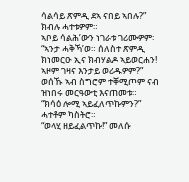ሳልሳይ ጽምዲ ደኣ ናበይ ኣበሉ?” ክብሉ ሓተቱዎም።
ኣቦይ ሳልሕ’ውን ነገራቱ ገሪሙዎም፡ “ኣንታ ሓቅኻ’ወ። ሰለስተ ጽምዲ ክነመርዑ ኢና ክብሃልዶ ኣይወርሐን! ኣዞም ገዛና እንታይ ወሪዱዎም?” ወሰኹ ኣብ ስግሮም ተቐሚጦም ናብ ዝነበሩ መርዓውቲ እናጠመቱ።
“ክሳዕ ሎሚ ኣይፈለጥኩምን?” ሓተቶም ካስትሮ።
“ወላሂ ዘይፈልጥኩ!” መለሱ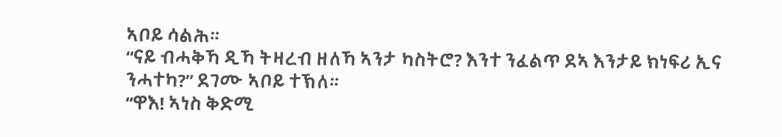ኣቦይ ሳልሕ።
“ናይ ብሓቅኻ ዲኻ ትዛረብ ዘለኻ ኣንታ ካስትሮ? እንተ ንፈልጥ ደኣ እንታይ ክነፍሪ ኢና ንሓተካ?” ደገሙ ኣቦይ ተኽለ።
“ዋእ! ኣነስ ቅድሚ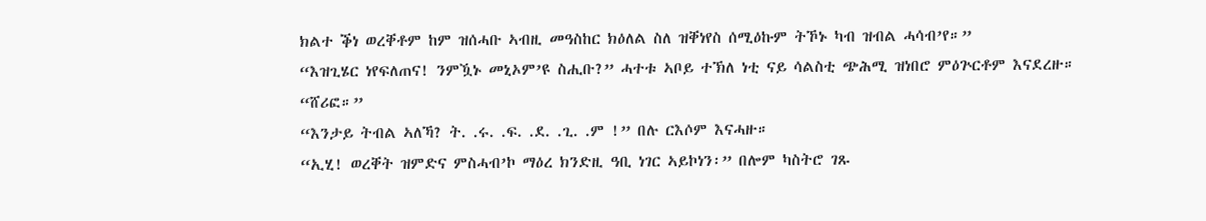ክልተ ቕነ ወረቐቶም ከም ዝሰሓቡ ኣብዚ መዓስከር ክዕለል ስለ ዝቐነየስ ሰሚዕኩም ትኾኑ ካብ ዝብል ሓሳብ’የ።”
“እዝጊሄር ነየፍለጠና! ንምዃኑ መኒኦም’ዩ ስሒቡ?” ሓተቱ ኣቦይ ተኽለ ነቲ ናይ ሳልስቲ ጭሕሚ ዝነበሮ ምዕጕርቶም እናደረዙ።
“ሸሪፎ።”
“እንታይ ትብል ኣለኻ? ት. .ሩ. .ፍ. .ደ. .ጊ. .ም !” በሉ ርእሶም እናሓዙ።
“ኢሂ! ወረቐት ዝምድና ምስሓብ’ኮ ማዕረ ክንድዚ ዓቢ ነገር ኣይኮነን፡” በሎም ካስትሮ ገጹ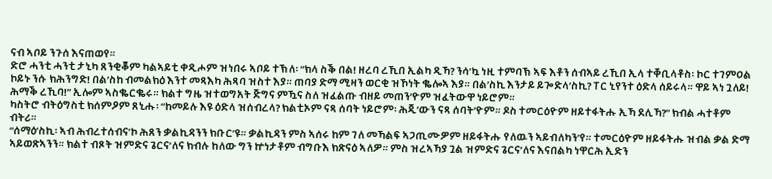ናብ ኣቦይ ንጉሰ እናጠወየ።
ድሮ ሓንቲ ሓንቲ ታኒካ ጸንቂቖም ካልኣይቲ ቀዲሖም ዝነበሩ ኣቦይ ተኽለ፡ “ክላ ስቕ በል! ዘረባ ረኺበ ኢልካ ዲኻ? ንሳ’ኳ ነዚ ተምባኽ ኣፍ እቶን ሰብኣይ ረኺበ ኢላ ተቐቢላቶስ፡ ኮር ተገምዐል ኮይኑ ንሱ ክሕንግድ! በል’ስከ ብመልክዕ እንተ መጻእካ ሕጻባ ዝስተ እያ። ጠባያ ድማ ሚዛን ወርቂ ዝኾነት ቈሎኣ እያ። በል’ስኪ እንታይ ይጐድላ’ስኪ? ፐር ኒየንተ ዕድላ ሰይሩላ። ዋይ ኣነ ጓለይ! ሕማቕ ረኺባ!” ኢሎም ኣስቈርቈሩ። ክልተ ግዜ ዝተወግአት ጅግና ምዃና ስለ ዝፈልጡ ብዘይ መጠን’ዮም ዝፈትውዋ ነይሮም።
ካስትሮ ብትዕግስቲ ክሰምዖም ጸኒሑ፡ “ከመይሉ እዩ ዕድላ ዝሰብረላ? ክልቲኦም ናጻ ሰባት ነይሮም፡ ሕጂ’ውን ናጻ ሰባት’ዮም። ዶስ ተመርዕዮም ዘይተፋትሑ ኢኻ ደሊኻ?” ክብል ሓተቶም ብትሪ።
“ሰማዕ’ስኪ፡ ኣብ ሕብረተሰብና’ኮ ሕጸን ቃልኪዳንን ክቡር’ዩ። ቃልኪዳን ምስ ኣሰሩ ከም ገለ መኻልፍ ኣጋጢሙዎም ዘይፋትሑ የለዉን ኣይብለካን’የ። ተመርዕዮም ዘይፋትሑ ዝብል ቃል ድማ ኣይወጽኣንን። ክልተ ብጾት ዝምድና ጌርና’ለና ክብሉ ከለው ግን ኵነታቶም ብግቡእ ክጽናዕ ኣለዎ። ምስ ዝረኣኻያ ጓል ዝምድና ጌርና’ለና እናበልካ ነዋርሕ ኢድን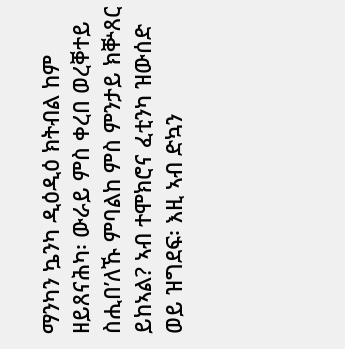ማንካን ኴንካ ዲዕዲዕ ክትብል ከም ዘይጸናሕካ፡ ውራይ ምስ ቀረበ ወረቐተይ ስሒበ’ለኹ ምባልከ ምስ ምንታይ ክቝጸር ይከኣል? ኣብ ተሞክሮና ፈቲንካ ዝውሰድ ወይ ዝግደፍ፡ እዚ ኣብ ድኳን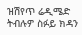ዝሽየጥ ሬዲሜድ ትብሉዎ ስፉይ ክዳን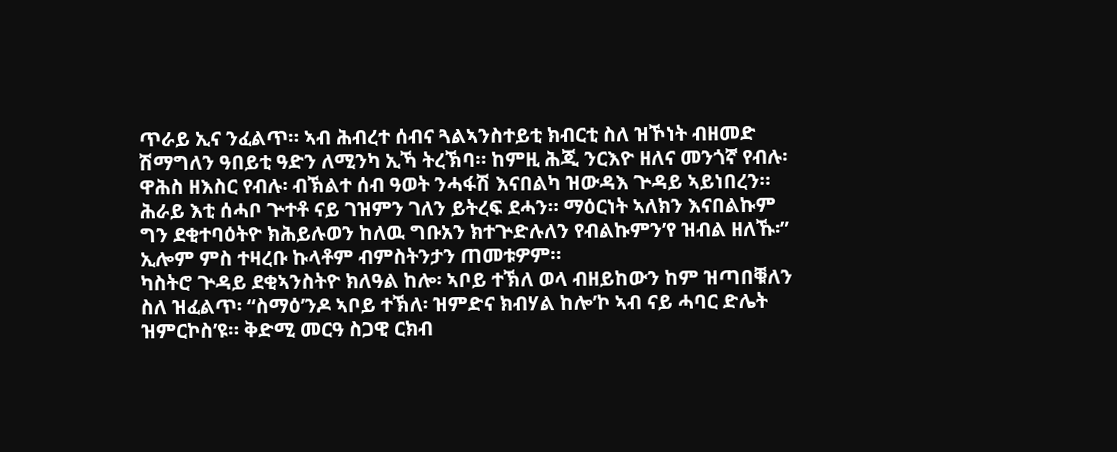ጥራይ ኢና ንፈልጥ። ኣብ ሕብረተ ሰብና ጓልኣንስተይቲ ክብርቲ ስለ ዝኾነት ብዘመድ ሽማግለን ዓበይቲ ዓድን ለሚንካ ኢኻ ትረኽባ። ከምዚ ሕጂ ንርእዮ ዘለና መንጎኛ የብሉ፡ ዋሕስ ዘእስር የብሉ፡ ብኽልተ ሰብ ዓወት ንሓፋሽ እናበልካ ዝውዳእ ጕዳይ ኣይነበረን። ሕራይ እቲ ሰሓቦ ጕተቶ ናይ ገዝምን ገለን ይትረፍ ደሓን። ማዕርነት ኣለክን እናበልኩም ግን ደቂተባዕትዮ ክሕይሉወን ከለዉ ግቡአን ክተጕድሉለን የብልኩምን’የ ዝብል ዘለኹ፡” ኢሎም ምስ ተዛረቡ ኩላቶም ብምስትንታን ጠመቱዎም።
ካስትሮ ጕዳይ ደቂኣንስትዮ ክለዓል ከሎ፡ ኣቦይ ተኽለ ወላ ብዘይከውን ከም ዝጣበቑለን ስለ ዝፈልጥ፡ “ስማዕ’ንዶ ኣቦይ ተኽለ፡ ዝምድና ክብሃል ከሎ’ኮ ኣብ ናይ ሓባር ድሌት ዝምርኮስ’ዩ። ቅድሚ መርዓ ስጋዊ ርክብ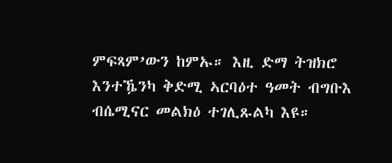ምፍጻም’ውን ከምኡ። እዚ ድማ ትዝክሮ እንተዄንካ ቅድሚ ኣርባዕተ ዓመት ብግቡእ ብሴሚናር መልክዕ ተገሊጹልካ እዩ።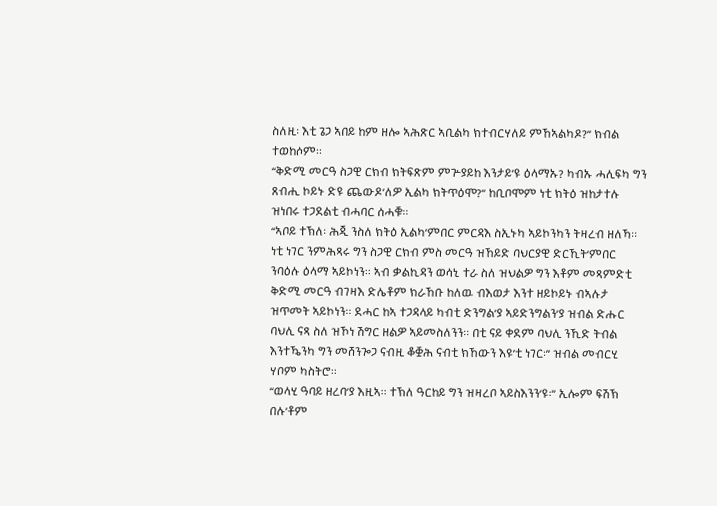ስለዚ፡ እቲ ጌጋ ኣበይ ከም ዘሎ ኣሕጽር ኣቢልካ ክተብርሃለይ ምኸኣልካዶ?” ክብል ተወከሶም።
“ቅድሚ መርዓ ስጋዊ ርክብ ክትፍጽም ምጕያይከ እንታይ’ዩ ዕላማኡ? ካብኡ ሓሊፍካ ግን ጸብሒ ኮይኑ ድዩ ጨውዶ’ለዎ ኢልካ ክትጥዕሞ?” ከቢቦሞም ነቲ ክትዕ ዝከታተሉ ዝነበሩ ተጋደልቲ ብሓባር ሰሓቑ።
“ኣቦይ ተኽለ፡ ሕጂ ንስለ ክትዕ ኢልካ’ምበር ምርዳእ ስኢኑካ ኣይኮንካን ትዛረብ ዘለኻ። ነቲ ነገር ንምሕጻሩ ግን ስጋዊ ርክብ ምስ መርዓ ዝኸይድ ባህርያዊ ድርኺት’ምበር ንባዕሉ ዕላማ ኣይኮነን። ኣብ ቃልኪዳን ወሳኒ ተራ ስለ ዝህልዎ ግን እቶም መጻምድቲ ቅድሚ መርዓ ብገዛእ ድሌቶም ክራኸቡ ከለዉ ብእወታ እንተ ዘይኮይኑ ብኣሉታ ዝጥመት ኣይኮነን። ደሓር ከኣ ተጋዳላይ ካብቲ ድንግል’ያ ኣይድንግልን’ያ ዝብል ድሑር ባህሊ ናጻ ስለ ዝኾነ ሽግር ዘልዎ ኣይመስለንን። በቲ ናይ ቀደም ባህሊ ንኺድ ትብል እንተዄንካ ግን መሸንጐጋ ናብዚ ቆቛሕ ናብቲ ክኸውን እዩ’ቲ ነገር፡” ዝብል መብርሂ ሃቦም ካስትሮ።
“ወላሂ ዓባይ ዘረባ’ያ እዚኣ። ተኽለ ዓርከይ ግን ዝዛረቦ ኣይስእንን’ዩ፡” ኢሎም ፍሽኽ በሉ’ቶም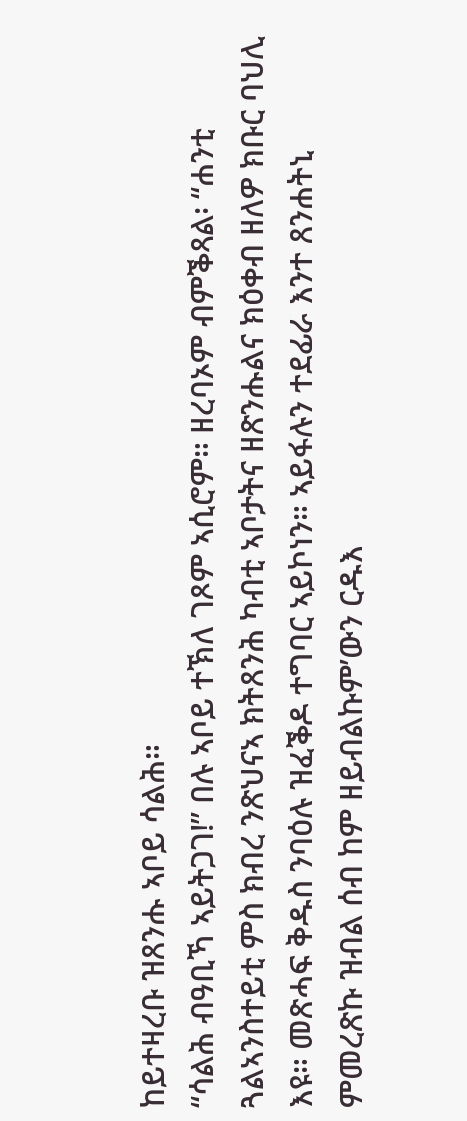ከይተዛረቡ ዝጸንሑ ኣቦይ ሳልሕ።
“ሳልሕ ብዓቢኻ ኣይትጋገ!” በሉ ኣቦይ ተኽለ ገጾም ኣሲሮም። ዘረባኦም ብምቕጻል፡ “ሐንቲ ጓልኣንስተይቲ ምስ ክብረ ንጽህናኣ ክትጸንሕ ካብቲ ኣቦታትና ዘጽንሑልና ክዕቀብ ዘለዎ ክቡር ባህሊ እዩ። መጽሓፍ ቅዱስ ንባዕሉ ዝፈቕዶ ተግባር ኣይኮነን። ኣይፋሉን ተደፊራ እንተ ጸንሐትኒ ምመረጽኩ ዝብል ሰብ ከም ዘይብልኩም’ውን ርዱእ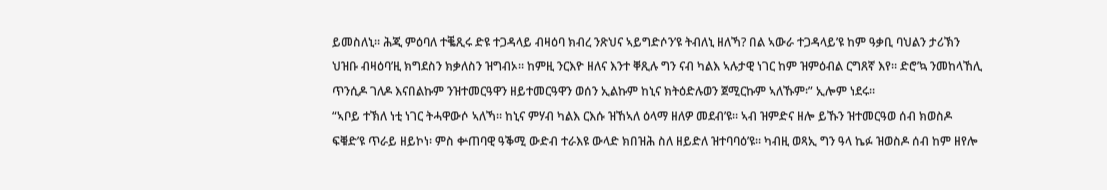ይመስለኒ። ሕጂ ምዕባለ ተቘጺሩ ድዩ ተጋዳላይ ብዛዕባ ክብረ ንጽህና ኣይግድሶን’ዩ ትብለኒ ዘለኻ? በል ኣውራ ተጋዳላይ’ዩ ከም ዓቃቢ ባህልን ታሪኽን ህዝቡ ብዛዕባ’ዚ ክግደስን ክቃለስን ዝግብኦ። ከምዚ ንርእዮ ዘለና እንተ ቐጺሉ ግን ናብ ካልእ ኣሉታዊ ነገር ከም ዝምዕብል ርግጸኛ እየ። ድሮ’ኳ ንመከላኸሊ ጥንሲዶ ገለዶ እናበልኩም ንዝተመርዓዋን ዘይተመርዓዋን ወሰን ኢልኩም ከኒና ክትዕድሉወን ጀሚርኩም ኣለኹም፡” ኢሎም ነደሩ።
“ኣቦይ ተኽለ ነቲ ነገር ትሓዋውሶ ኣለኻ። ከኒና ምሃብ ካልእ ርእሱ ዝኸኣለ ዕላማ ዘለዎ መደብ’ዩ። ኣብ ዝምድና ዘሎ ይኹን ዝተመርዓወ ሰብ ክወስዶ ፍቑድ’ዩ ጥራይ ዘይኮነ፡ ምስ ቍጠባዊ ዓቕሚ ውድብ ተራእዩ ውላድ ክበዝሕ ስለ ዘይድለ ዝተባባዕ’ዩ። ካብዚ ወጻኢ ግን ዓላ ኬፉ ዝወስዶ ሰብ ከም ዘየሎ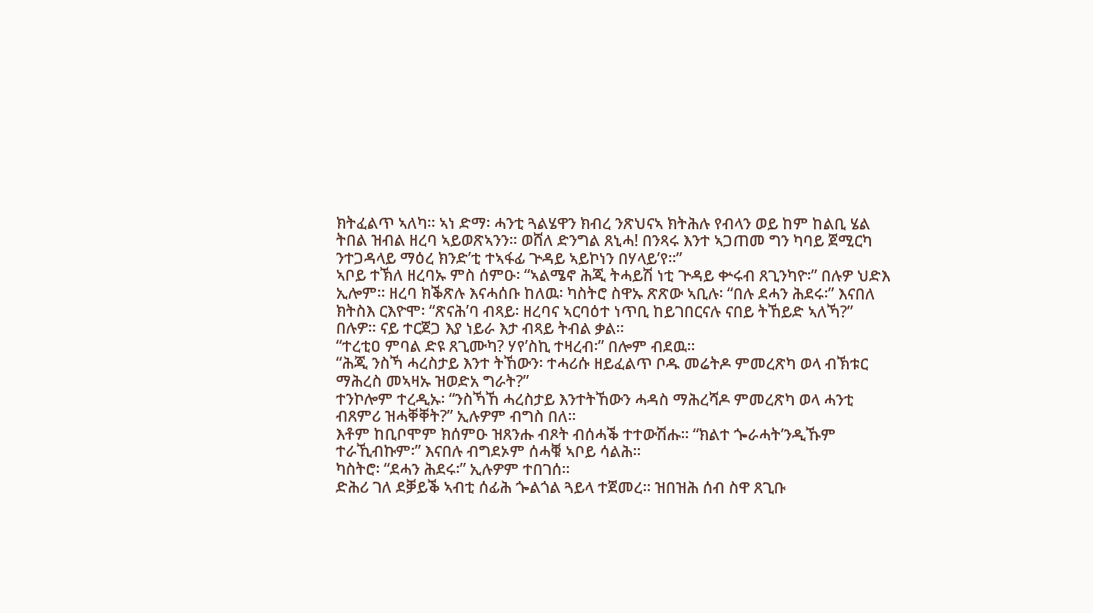ክትፈልጥ ኣለካ። ኣነ ድማ፡ ሓንቲ ጓልሄዋን ክብረ ንጽህናኣ ክትሕሉ የብላን ወይ ከም ከልቢ ሄል ትበል ዝብል ዘረባ ኣይወጽኣንን። ወሸለ ድንግል ጸኒሓ! በንጻሩ እንተ ኣጋጠመ ግን ካባይ ጀሚርካ ንተጋዳላይ ማዕረ ክንድ’ቲ ተኣፋፊ ጕዳይ ኣይኮነን በሃላይ’የ።”
ኣቦይ ተኽለ ዘረባኡ ምስ ሰምዑ፡ “ኣልሜኖ ሕጂ ትሓይሽ ነቲ ጕዳይ ቍሩብ ጸጊንካዮ፡” በሉዎ ህድእ ኢሎም። ዘረባ ክቕጽሉ እናሓሰቡ ከለዉ፡ ካስትሮ ስዋኡ ጽጽው ኣቢሉ፡ “በሉ ደሓን ሕደሩ፡” እናበለ ክትስእ ርእዮሞ፡ “ጽናሕ’ባ ብጻይ፡ ዘረባና ኣርባዕተ ነጥቢ ከይገበርናሉ ናበይ ትኸይድ ኣለኻ?” በሉዎ። ናይ ተርጀጋ እያ ነይራ እታ ብጻይ ትብል ቃል።
“ተረቲዐ ምባል ድዩ ጸጊሙካ? ሃየ’ስኪ ተዛረብ፡” በሎም ብደዉ።
“ሕጂ ንስኻ ሓረስታይ እንተ ትኸውን፡ ተሓሪሱ ዘይፈልጥ ቦዱ መሬትዶ ምመረጽካ ወላ ብኽቱር ማሕረስ መኣዛኡ ዝወድአ ግራት?”
ተንኮሎም ተረዲኡ፡ “ንስኻኸ ሓረስታይ እንተትኸውን ሓዳስ ማሕረሻዶ ምመረጽካ ወላ ሓንቲ ብጸምሪ ዝሓቐቐት?” ኢሉዎም ብግስ በለ።
እቶም ከቢቦሞም ክሰምዑ ዝጸንሑ ብጾት ብሰሓቕ ተተውሽሑ። “ክልተ ጐራሓት’ንዲኹም ተራኺብኩም፡” እናበሉ ብግደኦም ሰሓቑ ኣቦይ ሳልሕ።
ካስትሮ፡ “ደሓን ሕደሩ፡” ኢሉዎም ተበገሰ።
ድሕሪ ገለ ደቓይቕ ኣብቲ ሰፊሕ ጐልጎል ጓይላ ተጀመረ። ዝበዝሕ ሰብ ስዋ ጸጊቡ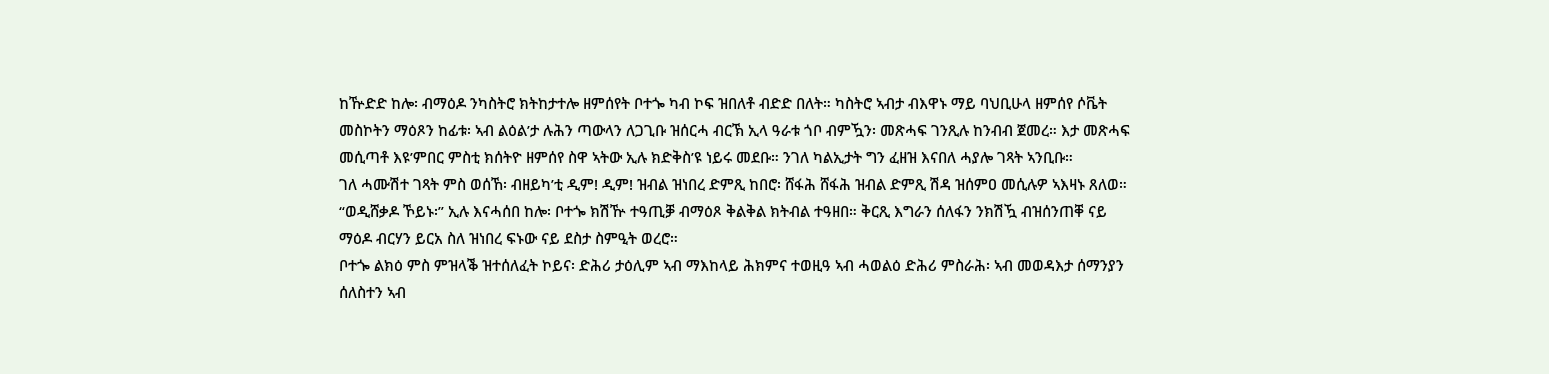ከዅድድ ከሎ፡ ብማዕዶ ንካስትሮ ክትከታተሎ ዘምሰየት ቦተጐ ካብ ኮፍ ዝበለቶ ብድድ በለት። ካስትሮ ኣብታ ብእዋኑ ማይ ባህቢሁላ ዘምሰየ ሶቬት መስኮትን ማዕጾን ከፊቱ፡ ኣብ ልዕል’ታ ሉሕን ጣውላን ለጋጊቡ ዝሰርሓ ብርኽ ኢላ ዓራቱ ጎቦ ብምዃን፡ መጽሓፍ ገንጺሉ ከንብብ ጀመረ። እታ መጽሓፍ መሲጣቶ እዩ’ምበር ምስቲ ክሰትዮ ዘምሰየ ስዋ ኣትው ኢሉ ክድቅስ’ዩ ነይሩ መደቡ። ንገለ ካልኢታት ግን ፈዘዝ እናበለ ሓያሎ ገጻት ኣንቢቡ።
ገለ ሓሙሽተ ገጻት ምስ ወሰኸ፡ ብዘይካ’ቲ ዲም! ዲም! ዝብል ዝነበረ ድምጺ ከበሮ፡ ሸፋሕ ሸፋሕ ዝብል ድምጺ ሽዳ ዝሰምዐ መሲሉዎ ኣእዛኑ ጸለወ። “ወዲሸቃዶ ኾይኑ፡” ኢሉ እናሓሰበ ከሎ፡ ቦተጐ ክሽዅ ተዓጢቓ ብማዕጾ ቅልቅል ክትብል ተዓዘበ። ቅርጺ እግራን ሰለፋን ንክሽዃ ብዝሰንጠቐ ናይ ማዕዶ ብርሃን ይርአ ስለ ዝነበረ ፍኑው ናይ ደስታ ስምዒት ወረሮ።
ቦተጐ ልክዕ ምስ ምዝላቕ ዝተሰለፈት ኮይና፡ ድሕሪ ታዕሊም ኣብ ማእከላይ ሕክምና ተወዚዓ ኣብ ሓወልዕ ድሕሪ ምስራሕ፡ ኣብ መወዳእታ ሰማንያን ሰለስተን ኣብ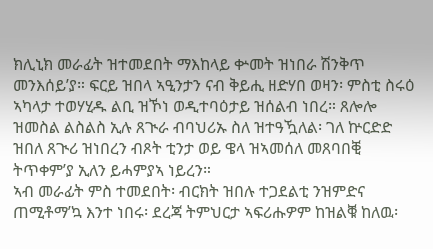ክሊኒክ መራፊት ዝተመደበት ማእከላይ ቍመት ዝነበራ ሽንቅጥ መንእሰይ’ያ። ፍርይ ዝበላ ኣዒንታን ናብ ቅይሒ ዘድሃበ ወዛን፡ ምስቲ ስሩዕ ኣካላታ ተወሃሂዱ ልቢ ዝኾነ ወዲተባዕታይ ዝሰልብ ነበረ። ጸሎሎ ዝመስል ልስልስ ኢሉ ጸጒራ ብባህሪኡ ስለ ዝተዓዃለል፡ ገለ ኵርድድ ዝበለ ጸጒሪ ዝነበረን ብጾት ቲንታ ወይ ዌላ ዝኣመሰለ መጸባበቒ ትጥቀም’ያ ኢለን ይሓምያኣ ነይረን።
ኣብ መራፊት ምስ ተመደበት፡ ብርክት ዝበሉ ተጋደልቲ ንዝምድና ጠሚቶማ’ኳ እንተ ነበሩ፡ ደረጃ ትምህርታ ኣፍሪሑዎም ከዝልቑ ከለዉ፡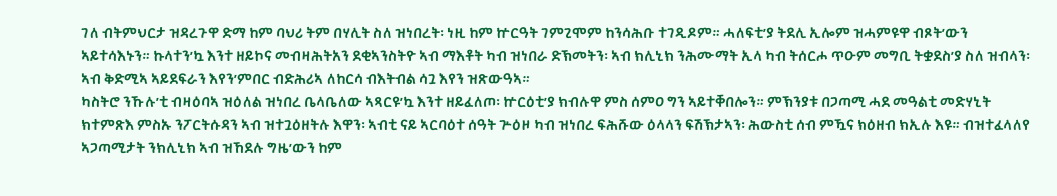ገለ ብትምህርታ ዝዳረጉዋ ድማ ከም ባህሪ ትም በሃሊት ስለ ዝነበረት፡ ነዚ ከም ኵርዓት ገምጊሞም ከንሳሕቡ ተገዲዶም። ሓለፍቲ’ያ ትደሊ ኢሎም ዝሓምዩዋ ብጾት’ውን ኣይተሳእኑን። ኩላተን’ኳ እንተ ዘይኮና መብዛሕትአን ደቂኣንስትዮ ኣብ ማእቶት ካብ ዝነበራ ድኽመትን፡ ኣብ ክሊኒክ ንሕሙማት ኢላ ካብ ትሰርሖ ጥዑም መግቢ ትቋደስ’ያ ስለ ዝብላን፡ ኣብ ቅድሚኣ ኣይደፍራን እየን’ምበር ብድሕሪኣ ለከርሳ ብእትብል ሳጓ እየን ዝጽውዓኣ።
ካስትሮ ንኹሉ’ቲ ብዛዕባኣ ዝዕለል ዝነበረ ቤላቤለው ኣጻርዩ’ኳ እንተ ዘይፈለጦ፡ ኵርዕቲ’ያ ክብሉዋ ምስ ሰምዐ ግን ኣይተቐበሎን። ምኽንያቱ በጋጣሚ ሓደ መዓልቲ መድሃኒት ክተምጽእ ምስኡ ንፖርትሱዳን ኣብ ዝተጓዕዘትሉ እዋን፡ ኣብቲ ናይ ኣርባዕተ ሰዓት ጕዕዞ ካብ ዝነበረ ፍሕሹው ዕላላን ፍሽኽታኣን፡ ሕውስቲ ሰብ ምዃና ክዕዘብ ክኢሉ እዩ። ብዝተፈላለየ ኣጋጣሚታት ንክሊኒክ ኣብ ዝኸደሉ ግዜ’ውን ከም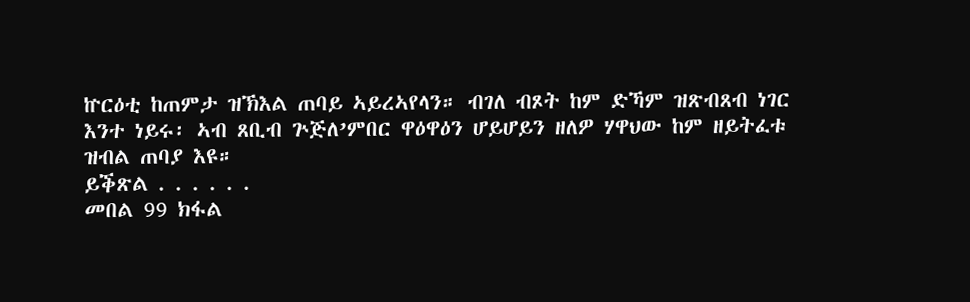ኵርዕቲ ከጠምታ ዝኽእል ጠባይ ኣይረኣየላን። ብገለ ብጾት ከም ድኻም ዝጽብጸብ ነገር እንተ ነይሩ፡ ኣብ ጸቢብ ጕጅለ’ምበር ዋዕዋዕን ሆይሆይን ዘለዎ ሃዋህው ከም ዘይትፈቱ ዝብል ጠባያ እዩ።
ይቕጽል . . . . . .
መበል 99 ክፋል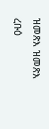ዝመጽእ ዝመጽእ ረቡዕ